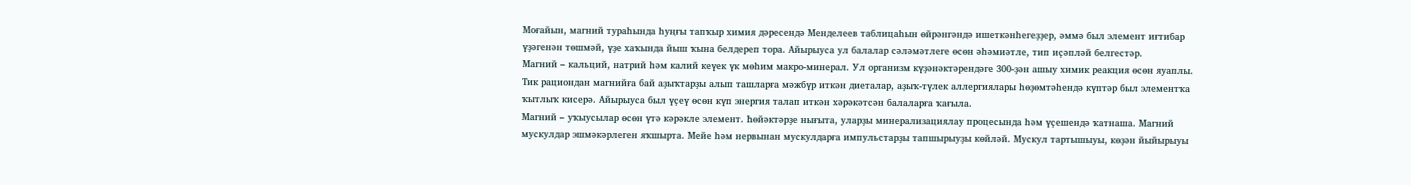Моғайын, магний тураһында һуңғы тапҡыр химия дәресендә Менделеев таблицаһын өйрәнгәндә ишеткәнһегеҙҙер, әммә был элемент иғтибар үҙәгенән төшмәй, үҙе хаҡында йыш ҡына белдереп тора. Айырыуса ул балалар сәләмәтлеге өсөн әһәмиәтле, тип иҫәпләй белгестәр.
Магний – кальций, натрий һәм калий кеүек үк мөһим макро-минерал. Ул организм күҙәнәктәрендәге 300-ҙән ашыу химик реакция өсөн яуаплы. Тик рациондан магнийға бай аҙыҡтарҙы алып ташларға мәжбүр иткән диеталар, аҙыҡ-түлек аллергиялары һөҙөмтәһендә күптәр был элементҡа ҡытлыҡ кисерә. Айырыуса был үҫеү өсөн күп энергия талап иткән хәрәкәтсән балаларға ҡағыла.
Магний – уҡыусылар өсөн үтә кәрәкле элемент. Һөйәктәрҙе нығыта, уларҙы минерализациялау процесында һәм үҫешендә ҡатнаша. Магний мускулдар эшмәкәрлеген яҡшырта. Мейе һәм нервынан мускулдарға импульстарҙы тапшырыуҙы көйләй. Мускул тартышыуы, көҙән йыйырыуы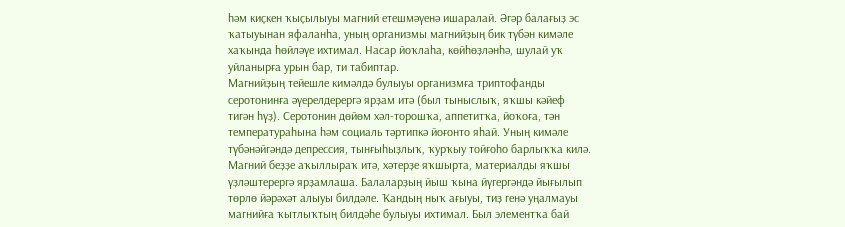һәм киҫкен ҡыҫылыуы магний етешмәүенә ишаралай. Әгәр балағыҙ эс ҡатыуынан яфаланһа, уның организмы магнийҙың бик түбән кимәле хаҡында һөйләүе ихтимал. Насар йоҡлаһа, көйһөҙләнһә, шулай уҡ уйланырға урын бар, ти табиптар.
Магнийҙың тейешле кимәлдә булыуы организмға триптофанды серотонинға әүерелдерергә ярҙам итә (был тыныслыҡ, яҡшы кәйеф тигән һүҙ). Серотонин дөйөм хәл-торошҡа, аппетитҡа, йоҡоға, тән температураһына һәм социаль тәртипкә йоғонто яһай. Уның кимәле түбәнәйгәндә депрессия, тынғыһыҙлыҡ, ҡурҡыу тойғоһо барлыҡҡа килә.
Магний беҙҙе аҡыллыраҡ итә, хәтерҙе яҡшырта, материалды яҡшы үҙләштерергә ярҙамлаша. Балаларҙың йыш ҡына йүгергәндә йығылып төрлө йәрәхәт алыуы билдәле. Ҡандың ныҡ ағыуы, тиҙ генә уңалмауы магнийға ҡытлыҡтың билдәһе булыуы ихтимал. Был элементҡа бай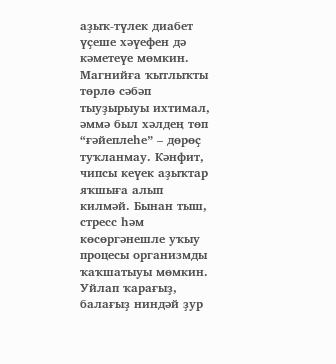аҙыҡ-түлек диабет үҫеше хәүефен дә кәметеүе мөмкин.
Магнийға ҡытлыҡты төрлө сәбәп тыуҙырыуы ихтимал, әммә был хәлдең төп “ғәйеплеһе” – дөрөҫ туҡланмау. Кәнфит, чипсы кеүек аҙыҡтар яҡшыға алып килмәй. Бынан тыш, стресс һәм көсөргәнешле уҡыу процесы организмды ҡаҡшатыуы мөмкин. Уйлап ҡарағыҙ, балағыҙ ниндәй ҙур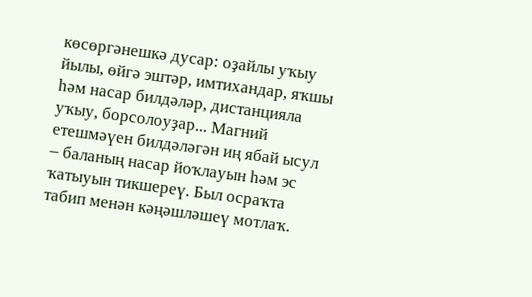көсөргәнешкә дусар: оҙайлы уҡыу йылы, өйгә эштәр, имтихандар, яҡшы һәм насар билдәләр, дистанцияла уҡыу, борсолоуҙар... Магний етешмәүен билдәләгән иң ябай ысул – баланың насар йоҡлауын һәм эс ҡатыуын тикшереү. Был осраҡта табип менән кәңәшләшеү мотлаҡ.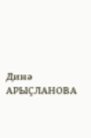Динә АРЫҪЛАНОВА